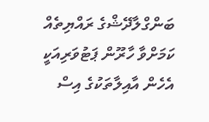ބަންގްލާދޭޝްގެ ރައްޔިތެއް ކަމަށްވާ ހާރޫން ޕަޓުވަރިއަކީ އެހެން އާއިލާތަކުގެ އިސް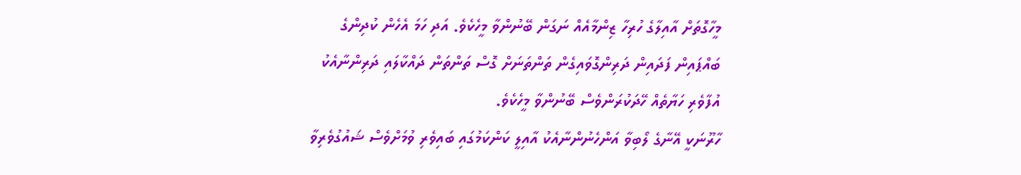މީހާގޮތަށް އާއިލާގެ ހުރިހާ ޒިންމާއެއް ނަގަން ބޭނުންވާ މީހެކެވެ. އަދި ހަމަ އެހެން ކުދިންގެ ބައްޕައިން ފަދައިން ދަރިންގޮވައިގެން ތަންތަނަށް ގޮސް ތަންތަން ދައްކާލައި ދަރިންނާއެކު އުފާވެރި ހަޔާތެއް ހޭދަކުރަންވެސް ބޭނުންވާ މީހެކެވެ.
ހާރޫނަކީ އޭނާގެ ލޯބިވާ އަންހެނުންނާއެކު އާއިލީ ކަންކަމުގައި ބައިވެރި ވުމަށްވެސް ޝައުގުވެރިވާ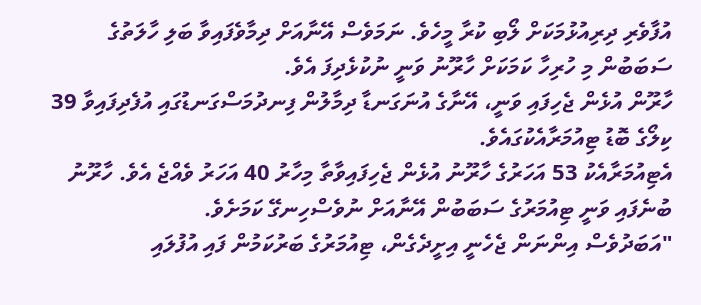އުފާވެރި ދިރިއުޅުމަކަށް ލޯބި ކުރާ މީހެވެ. ނަމަވެސް އޭނާއަށް ދިމާވެފައިވާ ބަލި ހާލަތުގެ ސަބަބުން މި ހުރިހާ ކަމަކަށް ހާރޫނު ވަނީ ނުކުޅެދިފަ އެވެ.
ހާރޫން އުޅެން ޖެހިފައި ވަނީ، އޭނާގެ އުނަގަނޑާ ދިމާލުން ފިނދުމަސްގަނޑުގައި އުފެދިފައިވާ 39 ކިލޯގެ ބޮޑު ޓިއުމަރާއެކުގައެވެ.
އެޓިއުމަރާއެކު 53 އަހަރުގެ ހާރޫނު އުޅެން ޖެހިފައިވާތާ މިހާރު 40 އަހަރު ވެއްޖެ އެވެ. ހާރޫނު ބުނެފައި ވަނީ ޓިއުމަރުގެ ސަބަބުން އޭނާއަށް ނުވެސްހިނގޭ ކަމަށެވެ.
"އަބަދުވެސް އިންނަން ޖެހެނީ އިށީދެގެން، ޓިއުމަރުގެ ބަރުކަމުން ފައި އުފުލައި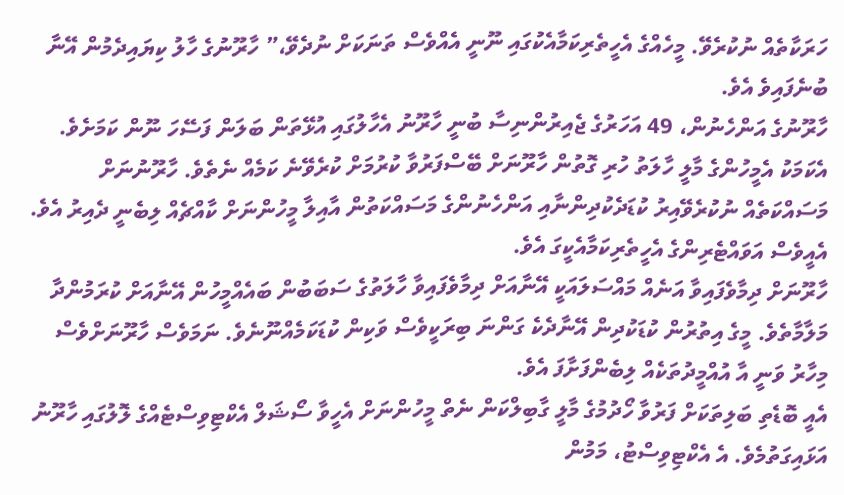ހަރަކާތެއް ނުކުރެވޭ. މީހެއްގެ އެހީތެރިކަމާއެކުގައި ނޫނީ އެއްވެސް ތަނަކަށް ނުދެވޭ،” ހާރޫނުގެ ހާލު ކިޔައިދެމުން އޭނާ ބުނެފައިވެ އެވެ.
ހާރޫނުގެ އަންހެނުން، 49 އަހަރުގެ ޖެއިރުންނިސާ ބުނީ ހާރޫނު އެހާލުގައި އުޅޭތަން ބަލަން ފަސޭހަ ނޫން ކަމަށެވެ. އެކަމަކު އެމީހުންގެ މާލީ ހާލަތު ހުރި ގޮތުން ހާރޫނަށް ބޭސްފަރުވާ ކުރުމަށް ކުރެވޭނެ ކަމެއް ނެތެވެ. ހާރޫނުނަށް މަސައްކަތެއް ނުކުރެވޭއިރު ކުޑަދެކުދިންނާއި އަންހެނުންގެ މަސައްކަތުން އާއިލާ މީހުންނަށް ކާއްޗެއް ލިބެނީ ދެއިރު އެވެ. އެއީވެސް އަވައްޓެރިންގެ އެހީތެރިކަމާއެކީގަ އެވެ.
ހާރޫނަށް ދިމާވެފައިވާ އަނެއް މައްސަލައަކީ އޭނާއަށް ދިމާވެފައިވާ ހާލަތުގެ ސަބަބުން ބައެއްމީހުން އޭނާއަށް ކުރަމުންދާ މަލާމާތެވެ. މީގެ އިތުރުން ކުޑަކުދިން އޭނާދެކެ ގަންނަ ބިރަކީވެސް ވަކިން ކުޑަކަމެއްނޫނެވެ. ނަމަވެސް ހާރޫނަށްވެސް މިހާރު ވަނީ އާ އުއްމީދުތަކެއް ލިބެންފަށާފަ އެވެ.
އެއީ ބޮޑެތި ބަލިތަކަށް ފަރުވާ ހޯދުމުގެ މާލީ ގާބިލްކަން ނެތް މީހުންނަށް އެހީވާ ސޯޝަލް އެކްޓިވިސްޓެއްގެ ލޮލުގައި ހާރޫނު އަޅައިގަތުމެވެ. އެ އެކްޓިވިސްޓު، މަމުން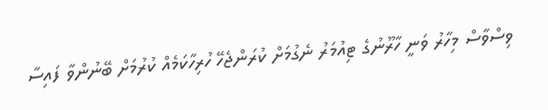ވިސްވާސް މިހާރު ވަނީ ހާރޫނުގެ ޓިއުމަރު ނެގުމަށް ކުރަންޖެހޭ ހުރިހާކަމެއް ކުރުމަށް ބޭނުންވާ ފައިސާ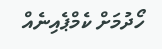ހޯދުމަށް ކެމްޕެއިނެއް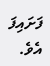ފަށައިފަ އެވެ.